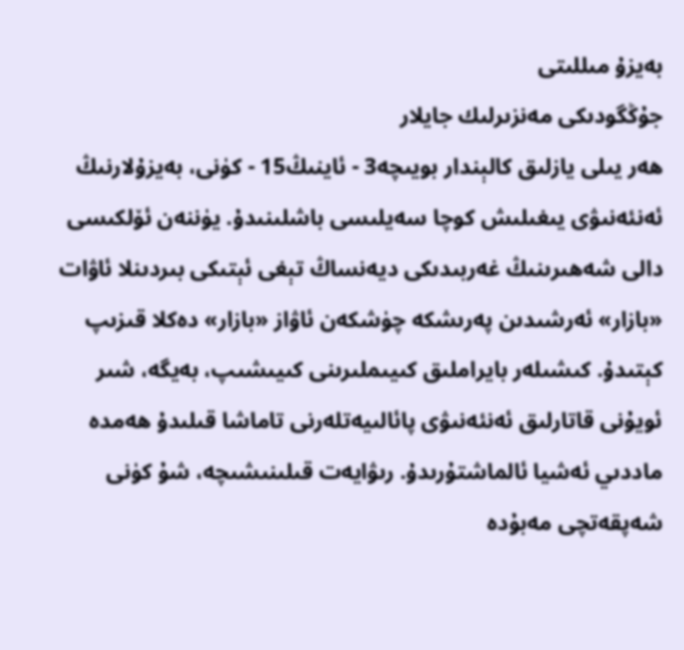بەيزۇ مىللىتى
جۇڭگودىكى مەنزىرلىك جايلار
ھەر يىلى يازلىق كالېندار بويىچە3 - ئاينىڭ15 - كۈنى، بەيزۇلارنىڭ ئەنئەنىۋى يىغىلىش كوچا سەيلىسى باشلىنىدۇ. يۈننەن ئۆلكىسى دالى شەھىرىنىڭ غەربىدىكى ديەنساڭ تېغى ئېتىكى بىردىنلا ئاۋات «بازار» ئەرشىدىن پەرىشكە چۈشكەن ئاۋاز «بازار» دەكلا قىزىپ كېتىدۇ. كىشىلەر بايراملىق كىيىملىرىنى كىيىشىپ، بەيگە، شىر ئويۇنى قاتارلىق ئەنئەنىۋى پائالىيەتلەرنى تاماشا قىلىدۇ ھەمدە ماددىي ئەشيا ئالماشتۇرىدۇ. رىۋايەت قىلىنىشىچە، شۇ كۈنى شەپقەتچى مەبۇدە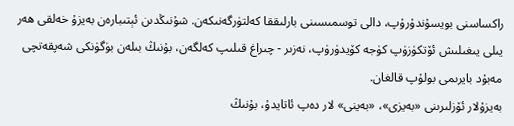راكساسنى بويسۇندۇرۇپ، دالى توسمىسىنى بارلىققا كەلتۈرگەنىكەن. شۇنىڭدىن ئېتىبارەن بەيزۇ خەلقى ھەر يىلى يىغىلىش ئۆتكۈزۈپ كۈجە كۆيدۈرۈپ، نەزىر - چىراغ قىلىپ كەلگەن، بۇنىڭ بىلەن بۈگۈنكى شەپقەتچى مەبۇد بايرىمى بولۇپ قالغان.
بەيزۇلار ئۆزلىرىنى «بەيزى»، «بەينى» لار دەپ ئاتايدۇ، بۇنىڭ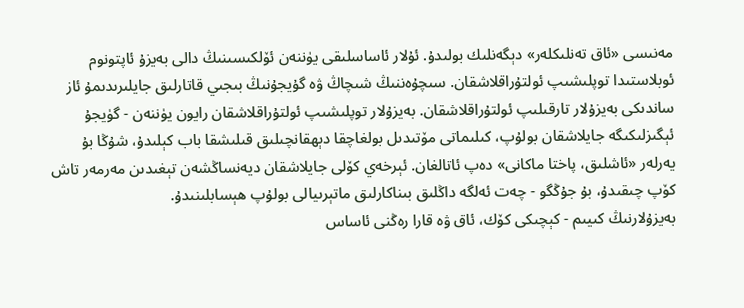مەنىسى «ئاق تەنلىكلەر» دېگەنلىك بولىدۇ. ئۇلار ئاساسلىقى يۈننەن ئۆلكىسىنىڭ دالى بەيزۇ ئاپتونوم ئوبلاستىدا توپلىشىپ ئولتۇراقلاشقان. سىچۇەننىڭ شىچاڭ ۋە گۇيجۇنىڭ بىجىي قاتارلىق جايلىرىدىمۇ ئاز ساندىكى بەيزۇلار تارقىلىپ ئولتۇراقلاشقان. بەيزۇلار توپلىشىپ ئولتۇراقلاشقان رايون يۈننەن - گۈيجۇ ئېگىزلىكىگە جايلاشقان بولۇپ، كىلىماتى مۆتىدىل بولغاچقا دېھقانچىلىق قىلىشقا باب كېلىدۇ، شۇڭا بۇ يەرلەر «ئاشلىق، پاختا ماكانى» دەپ ئاتالغان. ئېرخەي كۆلى جايلاشقان ديەنساڭشەن تېغىدىن مەرمەر تاش كۆپ چىقىدۇ، بۇ جۇڭگو - چەت ئەلگە داڭلىق بىناكارلىق ماتېرىيالى بولۇپ ھېسابلىنىدۇ.
بەيزۇلارنىڭ كىيىم - كېچىكى كۆك، ئاق ۋە قارا رەڭنى ئاساس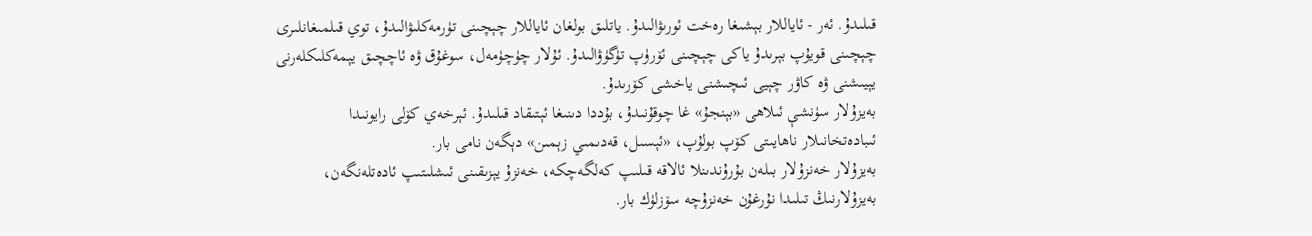قىلىدۇ. ئەر - ئاياللار بېشىغا رەخت ئورىۋالىدۇ. ياتلىق بولغان ئاياللار چېچىنى تۈرمەكلىۋالىدۇ، توي قىلمىغانلىرى چېچىنى قويۇپ بېرىدۇ ياكى چېچىنى ئۆرۈپ تۈگۈۋالىدۇ. ئۇلار چۈچۈمەل، سوغۇق ۋە ئاچچىق يېمەكلىكلەرنى يېيىشنى ۋە كاۋر چېيى ئىچىشنى ياخشى كۆرىدۇ.
بەيزۇلار سۈنشې ئىلاھى «بېنجۇ» غا چوقۇنىدۇ، بۇددا دىنىغا ئېتىقاد قىلىدۇ. ئېرخەي كۆلى رايونىدا ئىبادەتخانىلار ناھايىتى كۆپ بولۇپ، «ئېسىل، قەدىمىي زېمىن» دېگەن نامى بار.
بەيزۇلار خەنزۇلار بىلەن بۇرۇندىنلا ئالاقە قىلىپ كەلگەچكە، خەنزۇ يېزىقىنى ئىشلىتىپ ئادەتلەنگەن، بەيزۇلارنىڭ تىلىدا نۇرغۇن خەنزۇچە سۆزلۈك بار.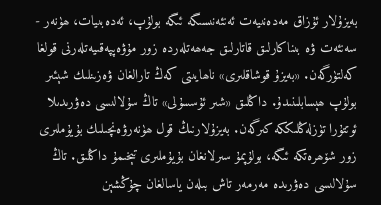بەيزۇلار ئۇزاق مەدەنىيەت ئەنئەنىسىگە ئىگە بولۇپ، ئەدەبىيات، ھۈنەر - سەنئەت ۋە بىناكارلىق قاتارلىق جەھەتلەردە زور مۇۋەپپەقىيەتلەرنى قولغا كەلتۈرگەن. «بەيزۇ قوشاقلىرى» ناھايىتى كەڭ تارالغان ۋەزىنلىك شېئىر بولۇپ ھېسابلىنىدۇ. داڭلىق «شىر ئۇسسۇلى» تاڭ سۇلالىسى دەۋرىدىلا ئوتتۇرا تۈزلەڭلىككە كىرگەن. بەيزۇلارنىڭ قول ھۈنەرۋەنچىلىك بۇيۇملىرى زور شۆھرەتكە ئىگە، بولۇپمۇ سىرلانغان بۇيۇملىرى تېخىمۇ داڭلىق. تاڭ سۇلالىسى دەۋرىدە مەرمەر تاش بىلەن ياسالغان چۇڭشېن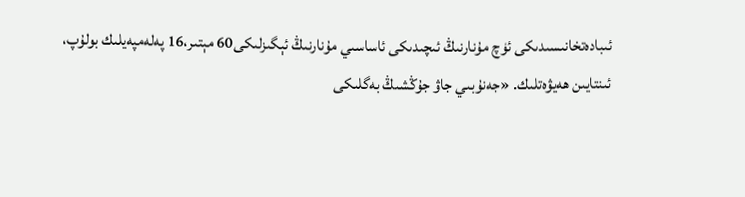ئىبادەتخانىسىدىكى ئۈچ مۇنارنىڭ ئىچىدىكى ئاساسىي مۇنارنىڭ ئېگىزلىكى60 مېتىر،16 پەلەمپەيلىك بولۇپ، ئىنتايىن ھەيۋەتلىك. «جەنۇبىي جاۋ جۇڭشىڭ بەگلىكى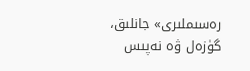رەسىملىرى» جانلىق، گۈزەل ۋە نەپىس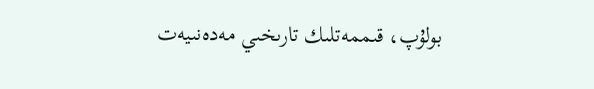بولۇپ، قىممەتلىك تارىخىي مەدەنىيەت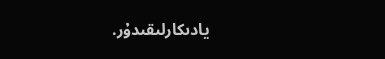يادىكارلىقىدۇر.